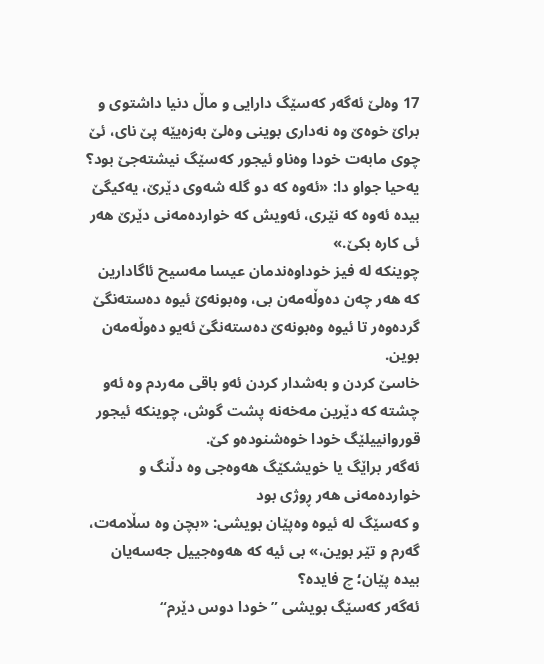17 وەلێ ئەگەر کەسێگ دارایی و ماڵ دنیا داشتوی و براێ خوەێ وه نەداری بوینی وەلێ بەزەیێه پێ نای، ئێ چوی مابەت خودا وەناو ئیجور کەسێگ نیشتەجێ بود؟
یەحیا جواو دا: «ئەوه که دو گله شەوی دێرێ، یەکیگێ بیده ئەوه که نێری، ئەویش که خواردەمەنی دێرێ هەر ئی کاره بکێ.»
چوینکه له فیز خوداوەندمان عیسا مەسیح ئاگادارین که هەر چەن دەوڵەمەن بی، وەبونەێ ئیوه دەستەنگێ گردەوەر تا ئیوه وەبونەێ دەستەنگێ ئەیو دەوڵەمەن بوین.
خاسێ کردن و بەشدار کردن ئەو باقی مەردم وه ئەو چشته که دێرین مەخەنه پشت گوش، چوینکه ئیجور قوروانیيلێگ خودا خوەشنودەو کێ.
ئەگەر براێگ یا خویشکێگ هەوەجی وه دڵنگ و خواردەمەنی هەر ڕوژی بود
و کەسێگ له ئیوه وەپێان بویشی: «بچن وه سڵامەت، گەرم و تێر بوین،» بی ئیه که هەوەجییل جەسەیان بیده پێان؛ چ فایده؟
ئەگەر کەسێگ بویشی ”خودا دوس دێرم“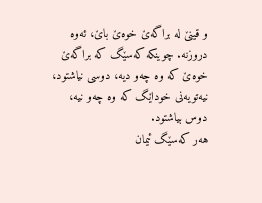و قینێ له براگەێ خوەێ باێ، ئەوه دروزنه. چوینکه کەسێگ که براگەێ خوەێ که وه چەو دیه، دوسی نیاشتود، نیەتویەنی خوداێگ که وه چەو نیه، دوس بیاشتود.
هەر کەسێگ ئیمان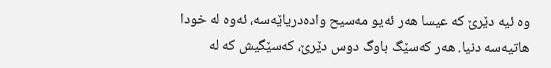وه ئیه دێرێ که عیسا هەر ئەیو مەسیح وادەدریاێەسه، ئەوه له خودا هاتیەسه دنیا. هەر کەسێگ باوگ دوس دێرێ، کەسێگیش که له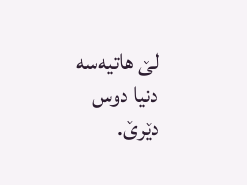لێ هاتیەسه دنیا دوس دێرێ.